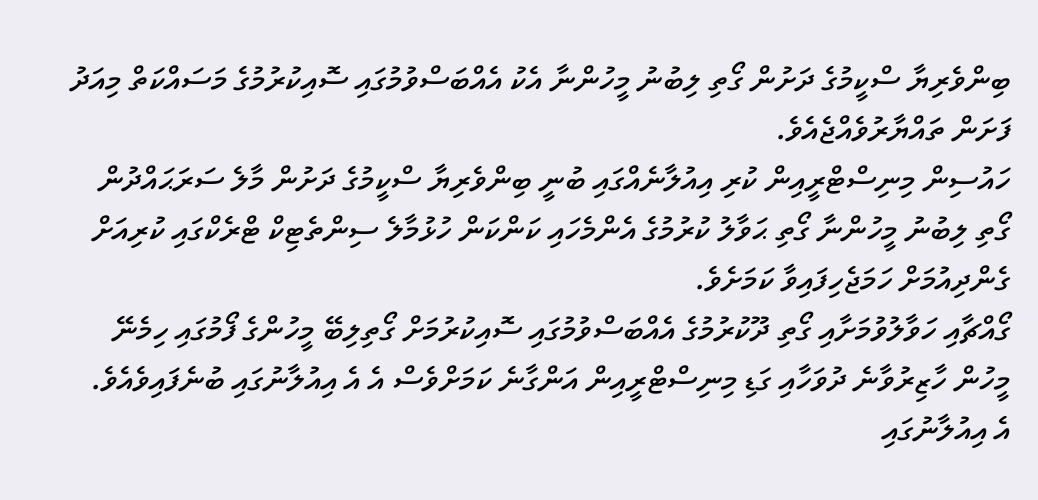ބިންވެރިޔާ ސްކީމުގެ ދަށުން ގޯތި ލިބުނު މީހުންނާ އެކު އެއްބަސްވުމުގައި ސޮއިކުރުމުގެ މަސައްކަތް މިއަދު ފަށަން ތައްޔާރުވެއްޖެއެވެ.
ހައުސިން މިނިސްޓްރީއިން ކުރި އިއުލާނެއްގައި ބުނީ ބިންވެރިޔާ ސްކީމުގެ ދަށުން މާލެ ސަރަޙައްދުން ގޯތި ލިބުނު މީހުންނާ ގޯތި ޙަވާލު ކުރުމުގެ އެންމެހައި ކަންކަން ހުޅުމާލެ ސިންތެޓިކް ޓްރެކްގައި ކުރިއަށް ގެންދިއުމަށް ހަމަޖެހިފައިވާ ކަމަށެވެ.
ގޯއްޗާއި ހަވާލުވުމަށާއި ގޯތި ދޫކުރުމުގެ އެއްބަސްވުމުގައި ސޮއިކުރުމަށް ގޯތިލިބޭ މީހުންގެ ފޯމުގައި ހިމެނޭ މީހުން ހާޒިރުވާނެ ދުވަހާއި ގަޑި މިނިސްޓްރީއިން އަންގާނެ ކަމަށްވެސް އެ އެ އިއުލާނުގައި ބުނެފައިވެއެވެ.
އެ އިއުލާނުގައި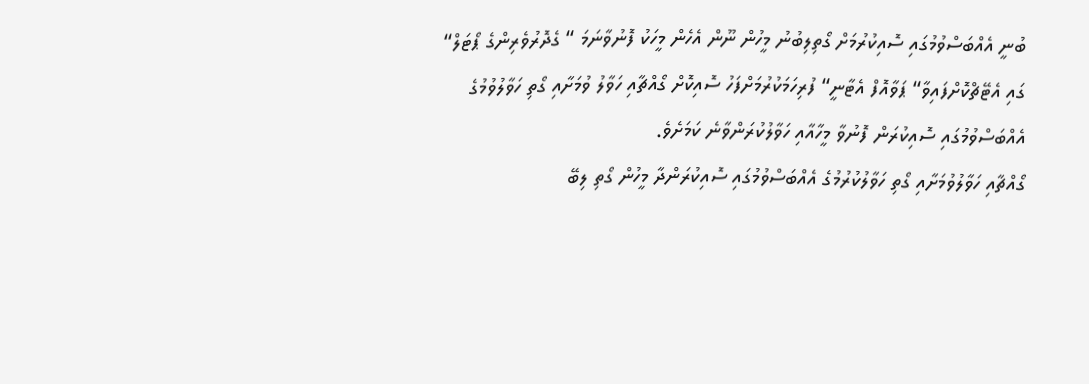ބުނީ އެއްބަސްވުމުގައި ސޮއިކުރުމަށް ގޯތިލިބުނު މީހުން ނޫން އެހެން މީހަކު ފޮނުވާނަމަ “ ގެދޮރުވެރިންގެ ޕޯޓަލް“ ގައި އެޓޭޗްކޮށްފައިވާ“ ޕަވާއޮފް އެޓާނީ“ ފުރިހަމަކުރުމަށްފަހު ސޮއިކޮށް ގޯއްޗާއި ހަވާލު ވުމަށާއި ގޯތި ހަވާލުވުމުގެ އެއްބަސްވުމުގައި ސޮއިކުރަން ފޮނުވާ މީހާއާއި ހަވާލުކުރަންވާނެ ކަމަށެވެ.
ގޯއްޗާއި ހަވާލުވުމަށާއި ގޯތި ހަވާލުކުރުމުގެ އެއްބަސްވުމުގައި ސޮއިކުރަންދާ މީހުން ގޯތި ލިބޭ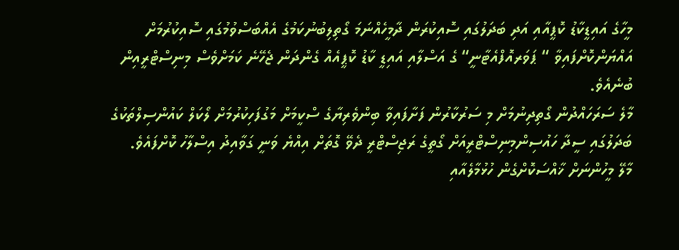މީހާގެ އައިޑީކާޑު ކޮޕީއާއި އަދި ބަދަލުގައި ސޮއިކުރަން ދާމީހެއްނަމަ ގޯތިލިބުނުކަމުގެ އެއްބަސްވުމުގައި ސޮއިކުރުމަށް އައްޔަންކޮށްފައިވާ “ ޕަވަރއޮފްއެޓާނީ“ ގެ އަސްލާއި އައިޑީ ކާޑު ކޮޕީއެއް ގެންދަން ޖެހޭނެ ކަމަށްވެސް މިނިސްޓްރީއިން ބުނެއެވެ.
މާލެ ސަރަހައްދުން ގޯތިދިނުމަށް މި ސަރުކާރުން ފަށާފައިވާ ބިންވެރިޔާގެ ސްކީމަށް މަގުފަހިކުރުމަށް ލޯކަލް ކައުންސިލްތަކުގެ ބަދަލުގައި ސީދާ ހައުސިންމިނިސްޓްރީއަށް ގޯތީގެ ރަޖިސްޓްރީ ދެވޭ ގޮތަށް އިއްޔެ ވަނީ ގަވާއިދު އިސްލާހު ކޮށްފައެވެ.
މާލޭ މީހުންނަށް ޚާއްސަކޮށްގެން ހުޅުމާލެއާއި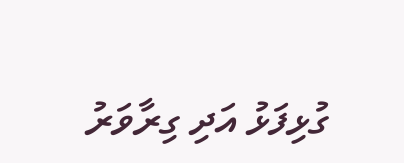ގުޅިފަޅު އަދި ގިރާވަރު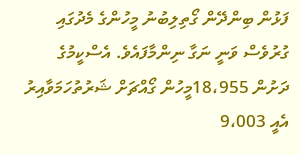ފަޅުން ބިންދޭން ގޯތިލިބުނު މީހުންގެ މެދުގައި ގުރުވެސް ވަނީ ނަގާ ނިންމާފައެވެ. އެސްކީމުގެ ދަށުން 18،955މީހުން ގޯއްޗަށް ޝަރުތުހަމަވާއިރު އެއީ 9،003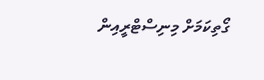ގޯތިކަމަށް މިނިސްޓްރީއިން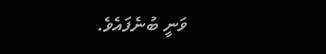ވަނީ ބުނެފައެވެ.